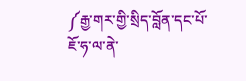༼རྒྱ་གར་གྱི་སྲིད་བློན་དང་པོ་ཇོ་ཧ་ལ་ནེ་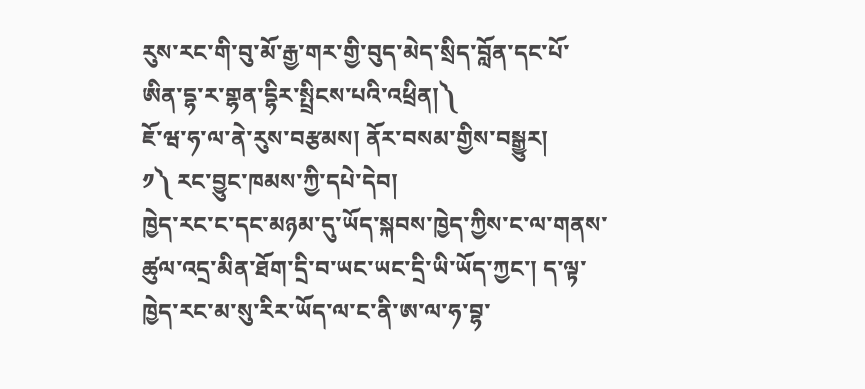རུས་རང་གི་བུ་མོ་རྒྱ་གར་གྱི་བུད་མེད་སྲིད་བློན་དང་པོ་ཨིན་དྷ་ར་གྷན་དྷིར་སྤྲིངས་པའི་འཕྲིན།༽
ཇོ་ཝ་ཧ་ལ་ནེ་རུས་བརྩམས། ནོར་བསམ་གྱིས་བསྒྱུར།
༡༽ རང་བྱུང་ཁམས་ཀྱི་དཔེ་དེབ།
ཁྱེད་རང་ང་དང་མཉམ་དུ་ཡོད་སྐབས་ཁྱེད་ཀྱིས་ང་ལ་གནས་ཚུལ་འདྲ་མིན་ཐོག་དྲི་བ་ཡང་ཡང་དྲི་ཡི་ཡོད་ཀྱང་། ད་ལྟ་ཁྱེད་རང་མ་སུ་རིར་ཡོད་ལ་ང་ནི་ཨ་ལ་ཧ་བྷ་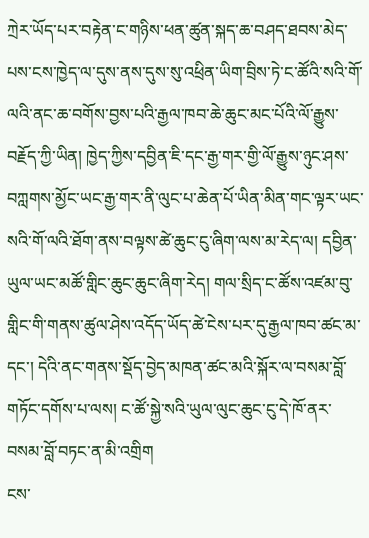ཀྲེར་ཡོད་པར་བརྟེན་ང་གཉིས་ཕན་ཚུན་སྐད་ཆ་བཤད་ཐབས་མེད་པས་ངས་ཁྱེད་ལ་དུས་ནས་དུས་སུ་འཕྲིན་ཡིག་བྲིས་ཏེ་ང་ཚོའི་སའི་གོ་ལའི་ནང་ཆ་བགོས་བྱས་པའི་རྒྱལ་ཁབ་ཆེ་ཆུང་མང་པོའི་ལོ་རྒྱུས་བརྗོད་ཀྱི་ཡིན། ཁྱེད་ཀྱིས་དབྱིན་ཇི་དང་རྒྱ་གར་གྱི་ལོ་རྒྱུས་ཉུང་ཤས་བཀླགས་མྱོང་ཡང་རྒྱ་གར་ནི་ལུང་པ་ཆེན་པོ་ཡིན་མིན་གང་ལྟར་ཡང་སའི་གོ་ལའི་ཐོག་ནས་བལྟས་ཚེ་ཆུང་ངུ་ཞིག་ལས་མ་རེད་ལ། དབྱིན་ཡུལ་ཡང་མཚོ་གླིང་ཆུང་ཆུང་ཞིག་རེད། གལ་སྲིད་ང་ཚོས་འཛམ་བུ་གླིང་གི་གནས་ཚུལ་ཤེས་འདོད་ཡོད་ཚེ་ངེས་པར་དུ་རྒྱལ་ཁབ་ཚང་མ་དང་། དེའི་ནང་གནས་སྡོད་བྱེད་མཁན་ཚང་མའི་སྐོར་ལ་བསམ་བློ་གཏོང་དགོས་པ་ལས། ང་ཚོ་སྐྱེ་སའི་ཡུལ་ལུང་ཆུང་ངུ་དེ་ཁོ་ནར་བསམ་བློ་བཏང་ན་མི་འགྲིག
ངས་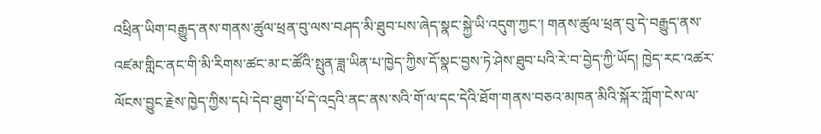འཕྲིན་ཡིག་བརྒྱུད་ནས་གནས་ཚུལ་ཕྲན་བུ་ལས་བཤད་མི་ཐུབ་པས་ཞེད་སྣང་སྐྱེ་ཡི་འདུག་ཀྱང་། གནས་ཚུལ་ཕྲན་བུ་དེ་བརྒྱུད་ནས་འཛམ་གླིང་ནང་གི་མི་རིགས་ཚང་མ་ང་ཚོའི་སྤུན་ཟླ་ཡིན་པ་ཁྱེད་ཀྱིས་དོ་སྣང་བྱས་ཏེ་ཤེས་ཐུབ་པའི་རེ་བ་བྱེད་ཀྱི་ཡོད། ཁྱེད་རང་འཚར་ལོངས་བྱུང་རྗེས་ཁྱེད་ཀྱིས་དཔེ་དེབ་ཐུག་པོ་དེ་འདྲའི་ནང་ནས་སའི་གོ་ལ་དང་དེའི་ཐོག་གནས་བཅའ་མཁན་མིའི་སྐོར་ཀློག་ངེས་ལ་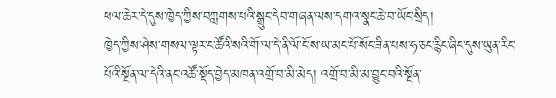ཕལ་ཆེར་དེ་དུས་ཁྱེད་ཀྱིས་བཀླགས་པའི་སྒྲུང་དེབ་གཞན་ལས་དགའ་སྣང་ཆེ་བ་ཡོང་སྲིད།
ཁྱེད་ཀྱིས་ཤེས་གསལ་ལྟར་ང་ཚོའི་སའི་གོ་ལ་དེ་ནི་ལོ་ངོ་ས་ཡ་མང་པོ་སོང་ཟིན་པས་ཧ་ཅང་རྙིང་ཞིང་དུས་ཡུན་རིང་པོའི་སྔོན་ལ་དེའི་ནང་འཚོ་སྡོད་བྱེད་མཁན་འགྲོ་བ་མི་མེད། འགྲོ་བ་མི་མ་བྱུང་བའི་སྔོན་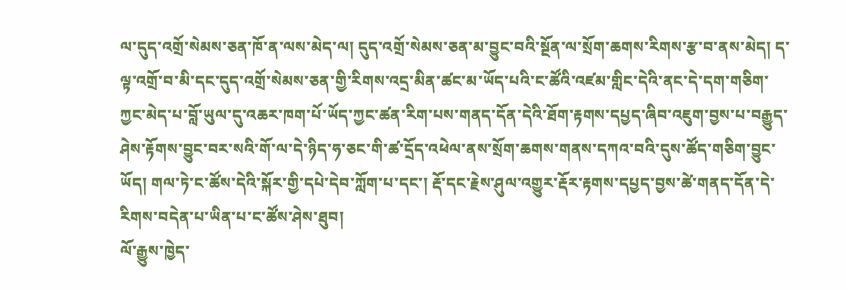ལ་དུད་འགྲོ་སེམས་ཅན་ཁོ་ན་ལས་མེད་ལ། དུད་འགྲོ་སེམས་ཅན་མ་བྱུང་བའི་སྔོན་ལ་སྲོག་ཆགས་རིགས་རྩ་བ་ནས་མེད། ད་ལྟ་འགྲོ་བ་མི་དང་དུད་འགྲོ་སེམས་ཅན་གྱི་རིགས་འདྲ་མིན་ཚང་མ་ཡོད་པའི་ང་ཚོའི་འཛམ་གླིང་དེའི་ནང་དེ་དག་གཅིག་ཀྱང་མེད་པ་བློ་ཡུལ་དུ་འཆར་ཁག་པོ་ཡོད་ཀྱང་ཚན་རིག་པས་གནད་དོན་དེའི་ཐོག་རྟགས་དཔྱད་ཞིབ་འཇུག་བྱས་པ་བརྒྱུད་ཤེས་རྟོགས་བྱུང་བར་སའི་གོ་ལ་དེ་ཉིད་ཧ་ཅང་གི་ཚ་དྲོད་འཕེལ་ནས་སྲོག་ཆགས་གནས་དཀའ་བའི་དུས་ཚོད་གཅིག་བྱུང་ཡོད། གལ་ཏེ་ང་ཚོས་དེའི་སྐོར་གྱི་དཔེ་དེབ་ཀློག་པ་དང་། རྡོ་དང་རྗེས་ཤུལ་འགྱུར་རྡོར་རྟགས་དཔྱད་བྱས་ཚེ་གནད་དོན་དེ་རིགས་བདེན་པ་ཡིན་པ་ང་ཚོས་ཤེས་ཐུབ།
ལོ་རྒྱུས་ཁྱེད་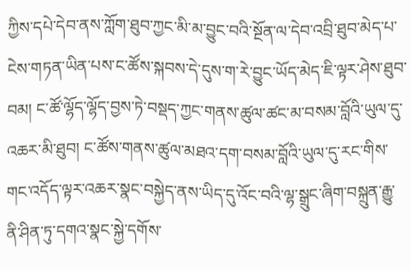ཀྱིས་དཔེ་དེབ་ནས་ཀློག་ཐུབ་ཀྱང་མི་མ་བྱུང་བའི་སྔོན་ལ་དེབ་འབྲི་ཐུབ་མེད་པ་ངེས་གཏན་ཡིན་པས་ང་ཚོས་སྐབས་དེ་དུས་ག་རེ་བྱུང་ཡོད་མེད་ཇི་ལྟར་ཤེས་ཐུབ་བམ། ང་ཚོ་ལྷོད་ལྷོད་བྱས་ཏེ་བསྡད་ཀྱང་གནས་ཚུལ་ཚང་མ་བསམ་བློའི་ཡུལ་དུ་འཆར་མི་ཐུབ། ང་ཚོས་གནས་ཚུལ་མཐའ་དག་བསམ་བློའི་ཡུལ་དུ་རང་གིས་གང་འདོད་ལྟར་འཆར་སྣང་བསྐྱེད་ནས་ཡིད་དུ་འོང་བའི་ལྷ་སྒྲུང་ཞིག་བསྐྲུན་རྒྱུ་ནི་ཤིན་ཏུ་དགའ་སྣང་སྐྱེ་དགོས་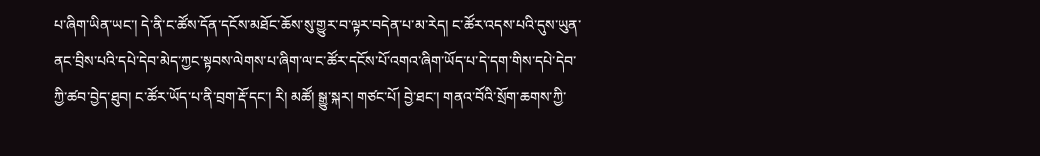པ་ཞིག་ཡིན་ཡང་། དེ་ནི་ང་ཚོས་དོན་དངོས་མཐོང་ཆོས་སུ་གྱུར་བ་ལྟར་བདེན་པ་མ་རེད། ང་ཚོར་འདས་པའི་དུས་ཡུན་ནང་བྲིས་པའི་དཔེ་དེབ་མེད་ཀྱང་སྟབས་ལེགས་པ་ཞིག་ལ་ང་ཚོར་དངོས་པོ་འགའ་ཞིག་ཡོད་པ་དེ་དག་གིས་དཔེ་དེབ་ཀྱི་ཚབ་བྱེད་ཐུབ། ང་ཚོར་ཡོད་པ་ནི་བྲག་རྡོ་དང་། རི། མཚོ། སྒྱུ་སྐར། གཙང་པོ། བྱེ་ཐང་། གནའ་བོའི་སྲོག་ཆགས་ཀྱི་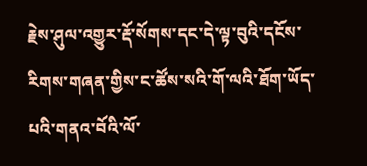རྗེས་ཤུལ་འགྱུར་རྡོ་སོགས་དང་དེ་ལྟ་བུའི་དངོས་རིགས་གཞན་གྱིས་ང་ཚོས་སའི་གོ་ལའི་ཐོག་ཡོད་པའི་གནའ་བོའི་ལོ་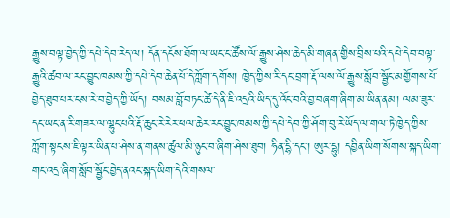རྒྱུས་བལྟ་བྱེད་ཀྱི་དཔེ་དེབ་རེད་ལ། དོན་དངོས་ཐོག་ལ་ཡང་ང་ཚོས་ལོ་རྒྱུས་ཤེས་ཆེད་མི་གཞན་གྱིས་བྲིས་པའི་དཔེ་དེབ་བལྟ་རྒྱུའི་ཚབ་ལ་རང་བྱུང་ཁམས་ཀྱི་དཔེ་དེབ་ཆེན་པོ་དེ་ཀློག་དགོས། ཁྱེད་ཀྱིས་རི་དང་བྲག་རྡོ་ལས་ལོ་རྒྱུས་སློབ་སྦྱོང་མགྱོགས་པོ་བྱེད་ཐུབ་པར་ངས་རེ་བ་བྱེད་ཀྱི་ཡོད། བསམ་བློ་བཏང་ཚེ་དེ་ནི་ཇི་འདྲའི་ཡིད་དུ་འོང་བའི་བྱ་བཞག་ཞིག་མ་ཡིན་ནམ། ལམ་ཟུར་དང་ཡང་ན་རི་གཟར་ལ་ལྷུང་པའི་རྡོ་ཆུང་རེ་རེར་ཕལ་ཆེར་རང་བྱུང་ཁམས་ཀྱི་དཔེ་དེབ་ཀྱི་ཤོག་བུ་རེ་ཡོད་ལ་གལ་ཏེ་ཁྱེད་ཀྱིས་ཀློག་སྟངས་ཇི་ལྟར་ཡིན་པ་ཤེས་ན་གནས་ཚུལ་མི་ཉུང་བ་ཞིག་ཤེས་ཐུབ། ཧིན་དྷི་དང་། ཨུར་དྷུ། དབྱིན་ཡིག་སོགས་སྐད་ཡིག་གང་འདྲ་ཞིག་སློབ་སྦྱོང་བྱེད་ནའང་སྐད་ཡིག་དེའི་གསལ་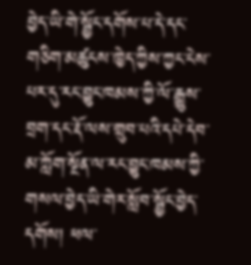བྱེད་ཡི་གེ་སྦྱོང་དགོས་པ་དེ་དང་གཅིག་མཚུངས་ཁྱེད་ཀྱིས་ཀྱང་ངེས་པར་དུ་རང་བྱུང་ཁམས་ཀྱི་ལོ་རྒྱུས་བྲག་དང་རྡོ་ལས་གྲུབ་པའི་དཔེ་དེབ་མ་ཀློག་སྔོན་ལ་རང་བྱུང་ཁམས་ཀྱི་གསལ་བྱེད་ཡི་གེར་སློབ་སྦྱོང་བྱེད་དགོས། ཕལ་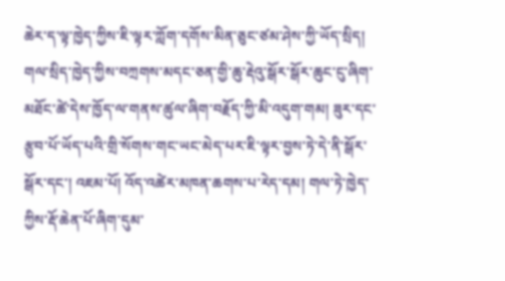ཆེར་ད་ལྟ་ཁྱེད་ཀྱིས་ཇི་ལྟར་ཀློག་དགོས་མིན་ཅུང་ཙམ་ཤེས་ཀྱི་ཡོད་སྲིད།
གལ་སྲིད་ཁྱེད་ཀྱིས་བཀྲགས་མདང་ཅན་གྱི་ཆུ་རྡེའུ་སྒོར་སྒོར་ཆུང་ངུ་ཞིག་མཐོང་ཚེ་དེས་ཁྱོད་ལ་གནས་ཚུལ་ཞིག་བརྗོད་ཀྱི་མི་འདུག་གམ། ཟུར་དང་རྩུབ་པོ་ཡོད་པའི་གྲི་སོགས་གང་ཡང་མེད་པར་ཇི་ལྟར་བྱས་ཏེ་དེ་ནི་སྒོར་སྒོར་དང་། འཇམ་པོ། འོད་འཚེར་མཁན་ཆགས་པ་རེད་དམ། གལ་ཏེ་ཁྱེད་ཀྱིས་རྡོ་ཆེན་པོ་ཞིག་དུམ་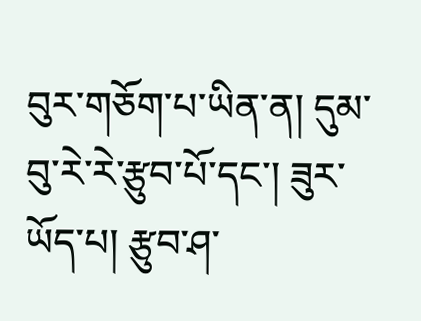བུར་གཅོག་པ་ཡིན་ན། དུམ་བུ་རེ་རེ་རྩུབ་པོ་དང་། ཟུར་ཡོད་པ། རྩུབ་ཤ་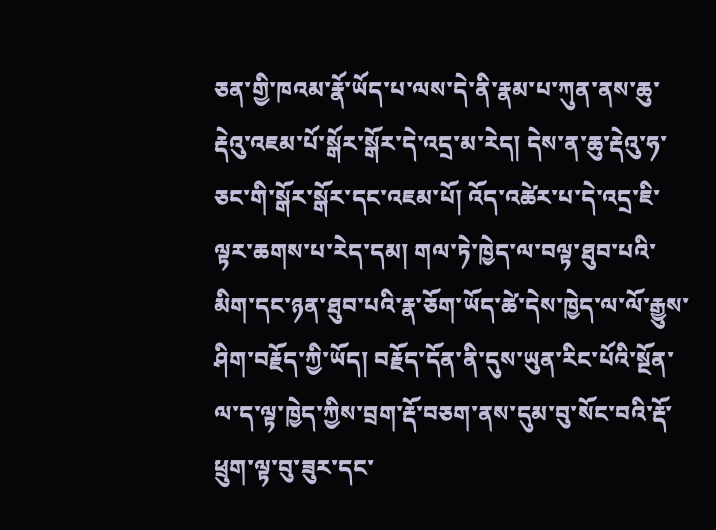ཅན་གྱི་ཁའམ་རྣོ་ཡོད་པ་ལས་དེ་ནི་རྣམ་པ་ཀུན་ནས་ཆུ་རྡེའུ་འཇམ་པོ་སྒོར་སྒོར་དེ་འདྲ་མ་རེད། དེས་ན་ཆུ་རྡེའུ་ཧ་ཅང་གི་སྒོར་སྒོར་དང་འཇམ་པོ། འོད་འཚེར་པ་དེ་འདྲ་ཇི་ལྟར་ཆགས་པ་རེད་དམ། གལ་ཏེ་ཁྱེད་ལ་བལྟ་ཐུབ་པའི་མིག་དང་ཉན་ཐུབ་པའི་རྣ་ཅོག་ཡོད་ཚེ་དེས་ཁྱེད་ལ་ལོ་རྒྱུས་ཤིག་བརྗོད་ཀྱི་ཡོད། བརྗོད་དོན་ནི་དུས་ཡུན་རིང་པོའི་སྔོན་ལ་ད་ལྟ་ཁྱེད་ཀྱིས་བྲག་རྡོ་བཅག་ནས་དུམ་བུ་སོང་བའི་རྡོ་ཕྲུག་ལྟ་བུ་ཟུར་དང་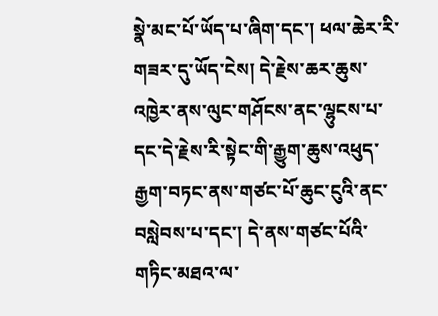སྣེ་མང་པོ་ཡོད་པ་ཞིག་དང་། ཕལ་ཆེར་རི་གཟར་དུ་ཡོད་ངེས། དེ་རྗེས་ཆར་ཆུས་འཁྱེར་ནས་ལུང་གཤོངས་ནང་ལྷུངས་པ་དང་དེ་རྗེས་རི་སྟེང་གི་རྒྱུག་ཆུས་འཕུད་རྒྱག་བཏང་ནས་གཙང་པོ་ཆུང་ངུའི་ནང་བསླེབས་པ་དང་། དེ་ནས་གཙང་པོའི་གཏིང་མཐའ་ལ་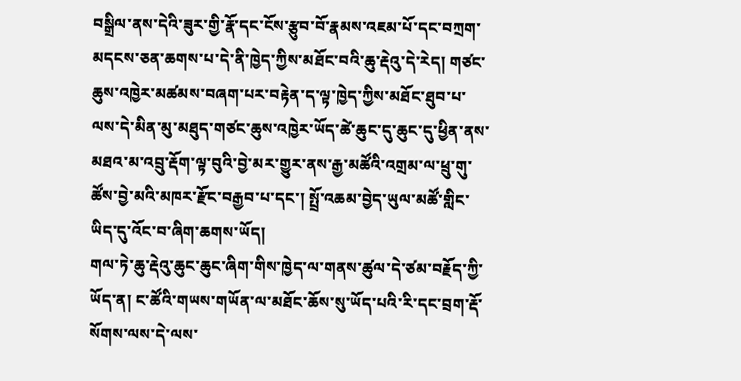བསྒྲིལ་ནས་དེའི་ཟུར་གྱི་རྣོ་དང་ངོས་རྩུབ་བོ་རྣམས་འཇམ་པོ་དང་བཀྲག་མདངས་ཅན་ཆགས་པ་དེ་ནི་ཁྱེད་ཀྱིས་མཐོང་བའི་ཆུ་རྡེའུ་དེ་རེད། གཙང་ཆུས་འཁྱེར་མཚམས་བཞག་པར་བརྟེན་ད་ལྟ་ཁྱེད་ཀྱིས་མཐོང་ཐུབ་པ་ལས་དེ་མིན་མུ་མཐུད་གཙང་ཆུས་འཁྱེར་ཡོད་ཚེ་ཆུང་དུ་ཆུང་དུ་ཕྱིན་ནས་མཐའ་མ་འབྲུ་རྡོག་ལྟ་བུའི་བྱེ་མར་གྱུར་ནས་རྒྱ་མཚོའི་འགྲམ་ལ་ཕྲུ་གུ་ཚོས་བྱེ་མའི་མཁར་རྫོང་བརྒྱབ་པ་དང་། སྤྲོ་འཆམ་བྱེད་ཡུལ་མཚོ་གླིང་ཡིད་དུ་འོང་བ་ཞིག་ཆགས་ཡོད།
གལ་ཏེ་ཆུ་རྡེའུ་ཆུང་ཆུང་ཞིག་གིས་ཁྱེད་ལ་གནས་ཚུལ་དེ་ཙམ་བརྗོད་ཀྱི་ཡོད་ན། ང་ཚོའི་གཡས་གཡོན་ལ་མཐོང་ཆོས་སུ་ཡོད་པའི་རི་དང་བྲག་རྡོ་སོགས་ལས་དེ་ལས་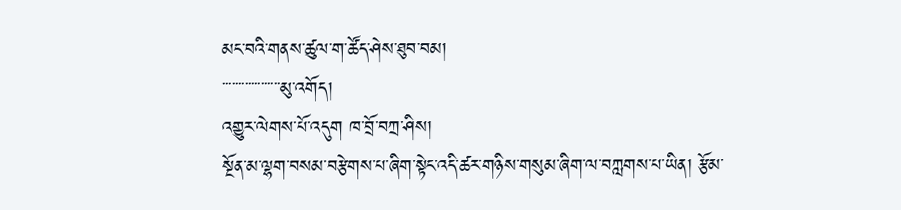མང་བའི་གནས་ཚུལ་ག་ཚོད་ཤེས་ཐུབ་བམ།
་་་་་་་་་་་་་་་་་་མུ་འགོད།
འགྱུར་ལེགས་པོ་འདུག ཁ་བྲོ་བཀྲ་ཤིས།
སྔོན་མ་ལྷག་བསམ་བརྩེགས་པ་ཞིག་སྟེང་འདི་ཚར་གཉིས་གསུམ་ཞིག་ལ་བཀླགས་པ་ཡིན། རྩོམ་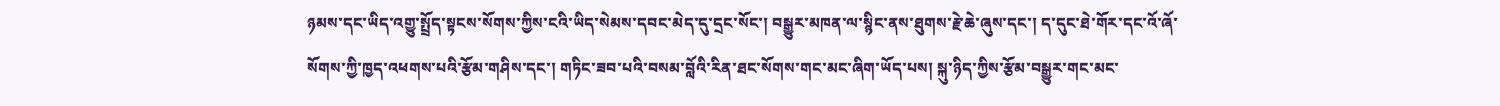ཉམས་དང་ཡིད་འགྱུ་སྤྲོད་སྟངས་སོགས་ཀྱིས་ངའི་ཡིད་སེམས་དབང་མེད་དུ་དྲང་སོང་། བསྒྱུར་མཁན་ལ་སྙིང་ནས་ཐུགས་རྗེ་ཆེ་ཞུས་དང་། ད་དུང་ཐེ་གོར་དང་འོ་ཞོ་སོགས་ཀྱི་ཁྱད་འཕགས་པའི་རྩོམ་གཤིས་དང་། གཏིང་ཟབ་པའི་བསམ་བློའི་རིན་ཐང་སོགས་གང་མང་ཞིག་ཡོད་པས། སྐུ་ཉིད་ཀྱིས་རྩོམ་བསྒྱུར་གང་མང་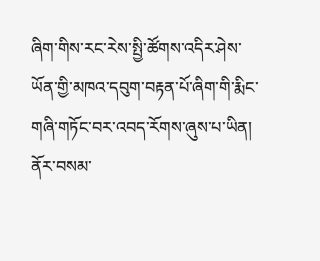ཞིག་གིས་རང་རེས་སྤྱི་ཚོགས་འདིར་ཤེས་ཡོན་གྱི་མཁའ་དབུག་བརྟན་པོ་ཞིག་གི་རྨིང་གཞི་གཏོང་བར་འབད་རོགས་ཞུས་པ་ཡིན།
ནོར་བསམ་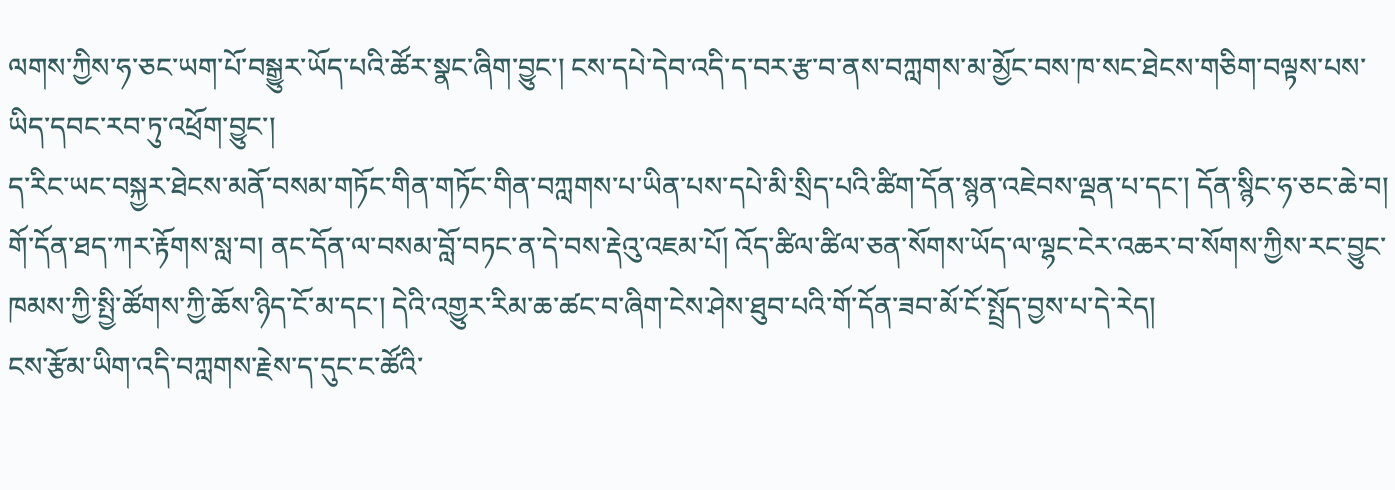ལགས་ཀྱིས་ཧ་ཅང་ཡག་པོ་བསྒྱུར་ཡོད་པའི་ཚོར་སྣང་ཞིག་བྱུང་། ངས་དཔེ་དེབ་འདི་ད་བར་རྩ་བ་ནས་བཀླགས་མ་མྱོང་བས་ཁ་སང་ཐེངས་གཅིག་བལྟས་པས་ཡིད་དབང་རབ་ཏུ་འཕྲོག་བྱུང་།
ད་རིང་ཡང་བསྐྱར་ཐེངས་མནོ་བསམ་གཏོང་གིན་གཏོང་གིན་བཀླགས་པ་ཡིན་པས་དཔེ་མི་སྲིད་པའི་ཚིག་དོན་སྙན་འཇེབས་ལྡན་པ་དང་། དོན་སྙིང་ཧ་ཅང་ཆེ་བ། གོ་དོན་ཐད་ཀར་རྟོགས་སླ་བ། ནང་དོན་ལ་བསམ་བློ་བཏང་ན་དེ་བས་རྡེའུ་འཇམ་པོ། འོད་ཚིལ་ཚིལ་ཅན་སོགས་ཡོད་ལ་ལྷང་ངེར་འཆར་བ་སོགས་ཀྱིས་རང་བྱུང་ཁམས་ཀྱི་སྤྱི་ཚོགས་ཀྱི་ཆོས་ཉིད་ངོ་མ་དང་། དེའི་འགྱུར་རིམ་ཆ་ཚང་བ་ཞིག་ངེས་ཤེས་ཐུབ་པའི་གོ་དོན་ཟབ་མོ་ངོ་སྤྲོད་བྱས་པ་དེ་རེད།
ངས་རྩོམ་ཡིག་འདི་བཀླགས་རྗེས་ད་དུང་ང་ཚོའི་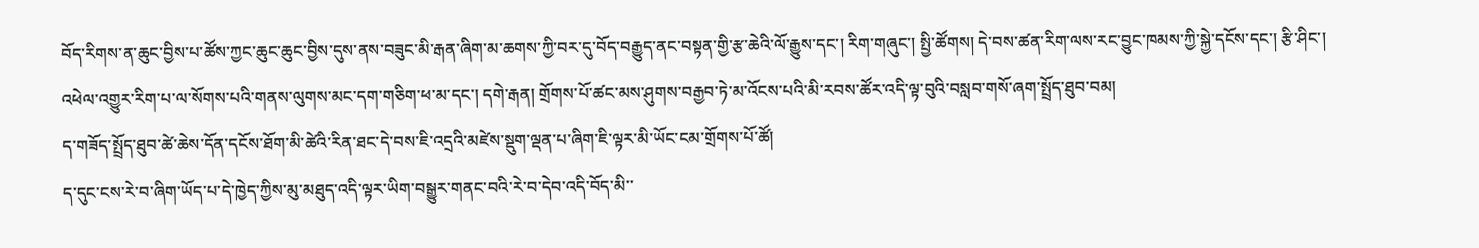བོད་རིགས་ན་ཆུང་བྱིས་པ་ཚོས་ཀྱང་ཆུང་ཆུང་བྱིས་དུས་ནས་བཟུང་མི་རྒན་ཞིག་མ་ཆགས་ཀྱི་བར་དུ་བོད་བརྒྱུད་ནང་བསྟན་གྱི་རྩ་ཆེའི་ལོ་རྒྱུས་དང་། རིག་གཞུང་། སྤྱི་ཚོགས། དེ་བས་ཚན་རིག་ལས་རང་བྱུང་ཁམས་ཀྱི་སྐྱེ་དངོས་དང་། རྩི་ཤིང་། འཕེལ་འགྱུར་རིག་པ་ལ་སོགས་པའི་གནས་ལུགས་མང་དག་གཅིག་ཕ་མ་དང་། དགེ་རྒན། གྲོགས་པོ་ཚང་མས་ཤུགས་བརྒྱབ་ཏེ་མ་འོངས་པའི་མི་རབས་ཚོར་འདི་ལྟ་བུའི་བསླབ་གསོ་ཞག་སྤྲོད་ཐུབ་བམ།
ད་གཟོད་སྤྲོད་ཐུབ་ཚེ་ཆེས་དོན་དངོས་ཐོག་མི་ཚེའི་རིན་ཐང་དེ་བས་ཇི་འདྲའི་མཛེས་སྡུག་ལྡན་པ་ཞིག་ཇི་ལྟར་མི་ཡོང་ངམ་གྲོགས་པོ་ཚོ།
ད་དུང་ངས་རེ་བ་ཞིག་ཡོད་པ་དེ་ཁྱེད་ཀྱིས་མུ་མཐུད་འདི་ལྟར་ཡིག་བསྒྱུར་གནང་བའི་རེ་བ་དེབ་འདི་བོད་མི་་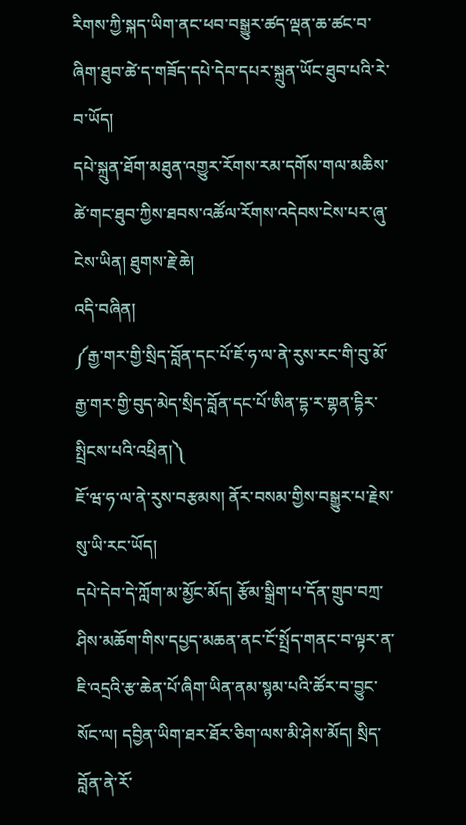རིགས་ཀྱི་སྐད་ཡིག་ནང་ཕབ་བསྒྱུར་ཚད་ལྡན་ཆ་ཚང་བ་ཞིག་ཐུབ་ཚེ་ད་གཟོད་དཔེ་དེབ་དཔར་སྐྲུན་ཡོང་ཐུབ་པའི་རེ་བ་ཡོད།
དཔེ་སྐྲུན་ཐོག་མཐུན་འགྱུར་རོགས་རམ་དགོས་གལ་མཆིས་ཚེ་གང་ཐུབ་ཀྱིས་ཐབས་འཚོལ་རོགས་འདེབས་ངེས་པར་ཞུ་ངེས་ཡིན། ཐུགས་རྗེ་ཆེ།
འདི་བཞིན།
༼རྒྱ་གར་གྱི་སྲིད་བློན་དང་པོ་ཇོ་ཧ་ལ་ནེ་རུས་རང་གི་བུ་མོ་རྒྱ་གར་གྱི་བུད་མེད་སྲིད་བློན་དང་པོ་ཨིན་དྷ་ར་གྷན་དྷིར་སྤྲིངས་པའི་འཕྲིན།༽
ཇོ་ཝ་ཧ་ལ་ནེ་རུས་བརྩམས། ནོར་བསམ་གྱིས་བསྒྱུར་པ་རྗེས་སུ་ཡི་རང་ཡོད།
དཔེ་དེབ་དེ་ཀློག་མ་མྱོང་མོད། རྩོམ་སྒྲིག་པ་དོན་གྲུབ་བཀྲ་ཤིས་མཆོག་གིས་དཔྱད་མཆན་ནང་ངོ་སྤྲོད་གནང་བ་ལྟར་ན་ཇི་འདྲའི་རྩ་ཆེན་པོ་ཞིག་ཡིན་ནམ་སྙམ་པའི་ཚོར་བ་བྱུང་སོང་ལ། དབྱིན་ཡིག་ཐར་ཐོར་ཅིག་ལས་མི་ཤེས་མོད། སྲིད་བློན་ནེ་རོ་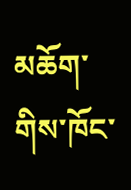མཆོག་གིས་ཁོང་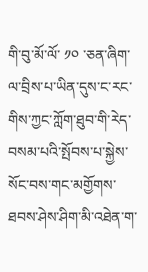གི་བུ་མོ་ལོ་ ༡༠ ་ཅན་ཞིག་ལ་བྲིས་པ་ཡིན་དུས་ང་རང་གིས་ཀྱང་ཀློག་ཐུབ་གི་རེད་བསམ་པའི་སྤོབས་པ་སྐྱེས་སོང་བས་གང་མགྱོགས་ཐབས་ཤེས་ཤིག་མི་འཐེན་ག་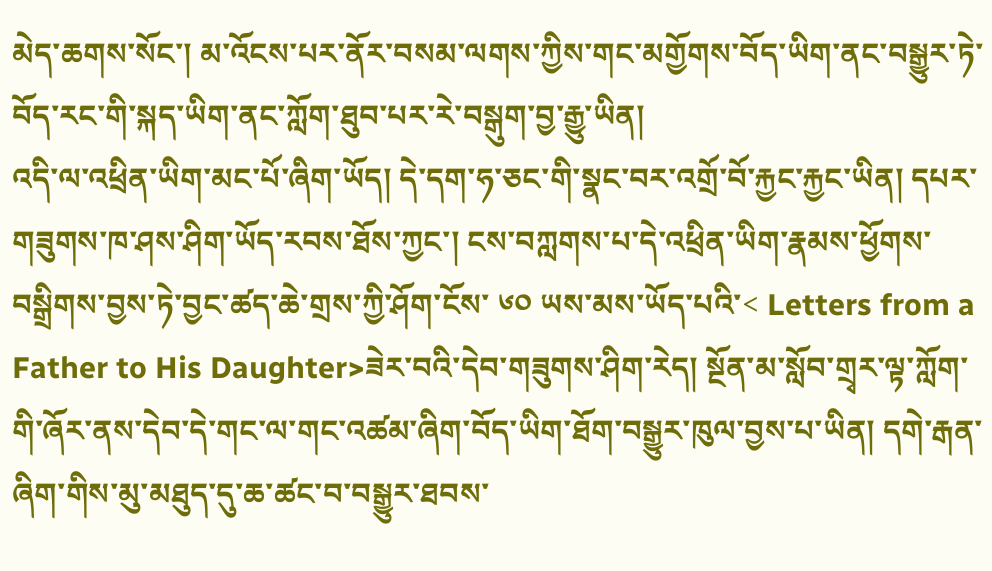མེད་ཆགས་སོང་། མ་འོངས་པར་ནོར་བསམ་ལགས་ཀྱིས་གང་མགྱོགས་བོད་ཡིག་ནང་བསྒྱུར་ཏེ་བོད་རང་གི་སྐད་ཡིག་ནང་ཀློག་ཐུབ་པར་རེ་བསྒུག་བྱ་རྒྱུ་ཡིན།
འདི་ལ་འཕྲིན་ཡིག་མང་པོ་ཞིག་ཡོད། དེ་དག་ཧ་ཅང་གི་སྣང་བར་འགྲོ་བོ་རྐྱང་རྐྱང་ཡིན། དཔར་གཟུགས་ཁ་ཤས་ཤིག་ཡོད་རབས་ཐོས་ཀྱང་། ངས་བཀླགས་པ་དེ་འཕྲིན་ཡིག་རྣམས་ཕྱོགས་བསྒྲིགས་བྱས་ཏེ་བྱང་ཚད་ཆེ་གྲས་ཀྱི་ཤོག་ངོས་ ༦༠ ཡས་མས་ཡོད་པའི་< Letters from a Father to His Daughter>ཟེར་བའི་དེབ་གཟུགས་ཤིག་རེད། སྔོན་མ་སློབ་གྲྭར་ལྟ་ཀློག་གི་ཞོར་ནས་དེབ་དེ་གང་ལ་གང་འཚམ་ཞིག་བོད་ཡིག་ཐོག་བསྒྱུར་ཁུལ་བྱས་པ་ཡིན། དགེ་རྒན་ཞིག་གིས་མུ་མཐུད་དུ་ཆ་ཚང་བ་བསྒྱུར་ཐབས་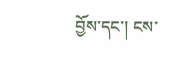བྱོས་དང་། ངས་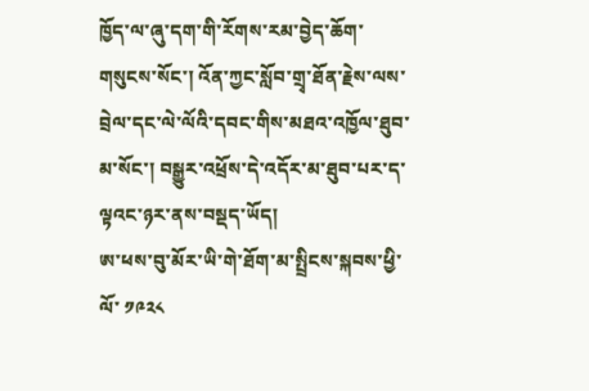ཁྱོད་ལ་ཞུ་དག་གི་རོགས་རམ་བྱེད་ཆོག་གསུངས་སོང་། འོན་ཀྱང་སློབ་གྲྭ་ཐོན་རྗེས་ལས་བྲེལ་དང་ལེ་ལོའི་དབང་གིས་མཐའ་འཁྱོལ་ཐུབ་མ་སོང་། བསྒྱུར་འཕྲོས་དེ་འདོར་མ་ཐུབ་པར་ད་ལྟའང་ཉར་ནས་བསྡད་ཡོད།
ཨ་ཕས་བུ་མོར་ཡི་གེ་ཐོག་མ་སྤྲིངས་སྐབས་ཕྱི་ལོ་ ༡༩༢༨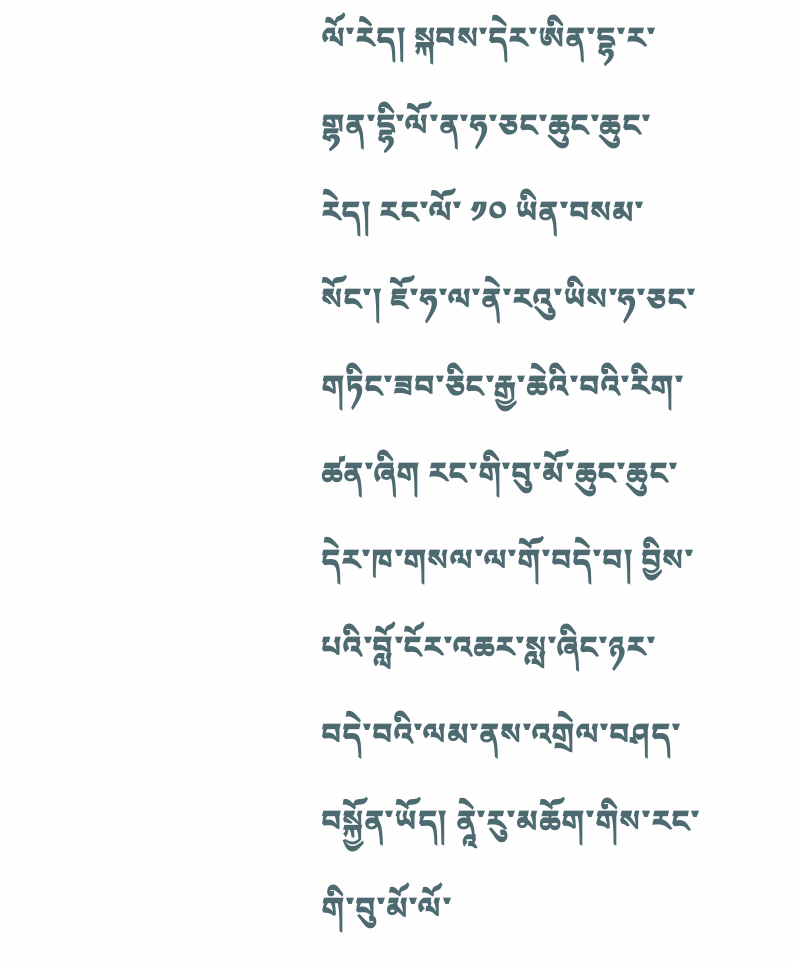ལོ་རེད། སྐབས་དེར་ཨིན་དྷ་ར་གྷན་དྷི་ལོ་ན་ཧ་ཅང་ཆུང་ཆུང་རེད། རང་ལོ་ ༡༠ ཡིན་བསམ་སོང་། ཇོ་ཧ་ལ་ནེ་རའུ་ཡིས་ཧ་ཅང་གཏིང་ཟབ་ཅིང་རྒྱ་ཆེའི་བའི་རིག་ཚན་ཞིག རང་གི་བུ་མོ་ཆུང་ཆུང་དེར་ཁ་གསལ་ལ་གོ་བདེ་བ། བྱིས་པའི་བློ་ངོར་འཆར་སླ་ཞིང་ཉར་བདེ་བའི་ལམ་ནས་འགྲེལ་བཤད་བསྐྱོན་ཡོད། ནཱེ་རུ་མཆོག་གིས་རང་གི་བུ་མོ་ལོ་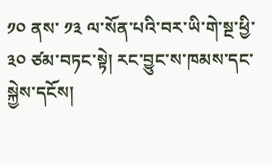༡༠ ནས་ ༡༣ ལ་སོན་པའི་བར་ཡི་གེ་སྔ་ཕྱི་ ༣༠ ཙམ་བཏང་སྟེ། རང་བྱུང་ས་ཁམས་དང་སྐྱེས་དངོས།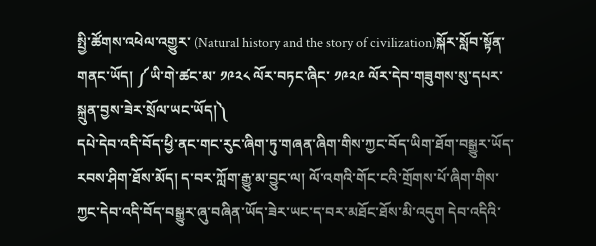སྤྱི་ཚོགས་འཕེལ་འགྱུར་ (Natural history and the story of civilization)སྐོར་སློབ་སྟོན་གནང་ཡོད། ༼ཡི་གེ་ཚང་མ་ ༡༩༢༨ ལོར་བཏང་ཞིང་ ༡༩༢༩ ལོར་དེབ་གཟུགས་སུ་དཔར་སྐྲུན་བྱས་ཟེར་སྲོལ་ཡང་ཡོད།༽
དཔེ་དེབ་འདི་བོད་ཕྱི་ནང་གང་རུང་ཞིག་ཏུ་གཞན་ཞིག་གིས་ཀྱང་བོད་ཡིག་ཐོག་བསྒྱུར་ཡོད་རབས་ཤིག་ཐོས་མོད། ད་བར་ཀློག་རྒྱུ་མ་བྱུང་ལ། ལོ་འགའི་གོང་ངའི་གྲོགས་པོ་ཞིག་གིས་ཀྱང་དེབ་འདི་བོད་བསྒྱུར་ཞུ་བཞིན་ཡོད་ཟེར་ཡང་ད་བར་མཐོང་ཐོས་མི་འདུག དེབ་འདིའི་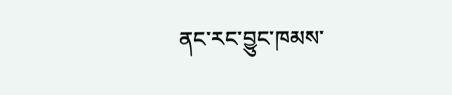ནང་རང་བྱུང་ཁམས་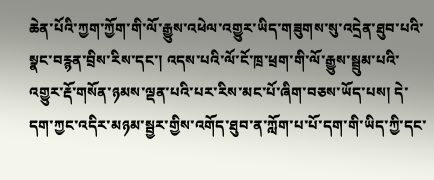ཆེན་པོའི་ཀྱག་ཀྱོག་གི་ལོ་རྒྱུས་འཕེལ་འགྱུར་ཡིད་གཟུགས་སུ་འདྲེན་ཐུབ་པའི་སྣང་བརྙན་བྲིས་རིས་དང་། འདས་པའི་ལོ་ངོ་ཁྲ་ཕྲག་གི་ལོ་རྒྱུས་སྦྲུམ་པའི་འགྱུར་རྡོ་གསོན་ཉམས་ལྡན་པའི་པར་རིས་མང་པོ་ཞིག་བཅས་ཡོད་པས། དེ་དག་ཀྱང་འདིར་མཉམ་སྦྱར་གྱིས་འགོད་ཐུབ་ན་ཀློག་པ་པོ་དག་གི་ཡིད་ཀྱི་དང་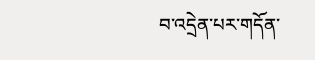བ་འདྲེན་པར་གདོན་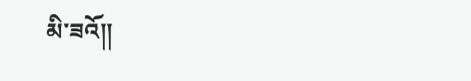མི་ཟའོ།།